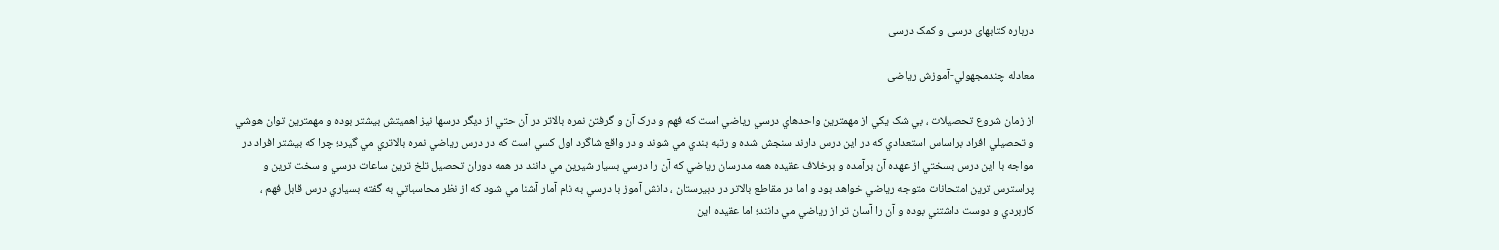درباره کتابهای درسی و کمک درسی

معادله چندمجهولي-آموزش ریاضی

از زمان شروع تحصيلات ، بي شک يکي از مهمترين واحدهاي درسي رياضي است که فهم و درک آن و گرفتن نمره بالاتر در آن حتي از ديگر درسها نيز اهميتش بيشتر بوده و مهمترين توان هوشي و تحصيلي افراد براساس استعدادي که در اين درس دارند سنجش شده و رتبه بندي مي شوند و در واقع شاگرد اول کسي است که در درس رياضي نمره بالاتري مي گيرد؛ چرا که بيشتر افراد در مواجه با اين درس بسختي از عهده آن برآمده و برخلاف عقيده همه مدرسان رياضي که آن را درسي بسيار شيرين مي دانند در همه دوران تحصيل تلخ ترين ساعات درسي و سخت ترين و پراسترس ترين امتحانات متوجه رياضي خواهد بود و اما در مقاطع بالاتر در دبيرستان ، دانش آموز با درسي به نام آمار آشنا مي شود که از نظر محاسباتي به گفته بسياري درس قابل فهم ، کاربردي و دوست داشتني بوده و آن را آسان تر از رياضي مي دانند؛ اما عقيده اين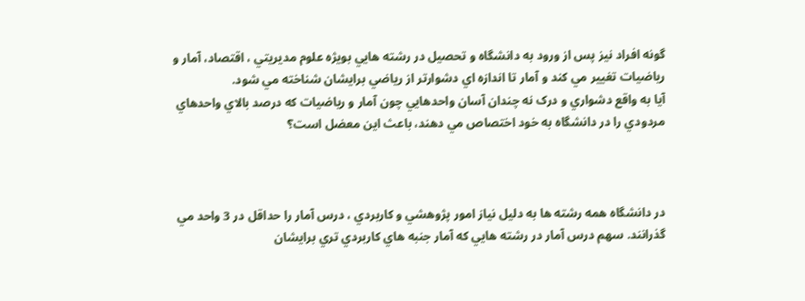گونه افراد نيز پس از ورود به دانشگاه و تحصيل در رشته هايي بويژه علوم مديريتي ، اقتصاد، آمار و رياضيات تغيير مي کند و آمار تا اندازه اي دشوارتر از رياضي برايشان شناخته مي شود.
آيا به واقع دشواري و درک نه چندان آسان واحدهايي چون آمار و رياضيات که درصد بالاي واحدهاي مردودي را در دانشگاه به خود اختصاص مي دهند، باعث اين معضل است؟



در دانشگاه همه رشته ها به دليل نياز امور پژوهشي و کاربردي ، درس آمار را حداقل در 3 واحد مي گذرانند. سهم درس آمار در رشته هايي که آمار جنبه هاي کاربردي تري برايشان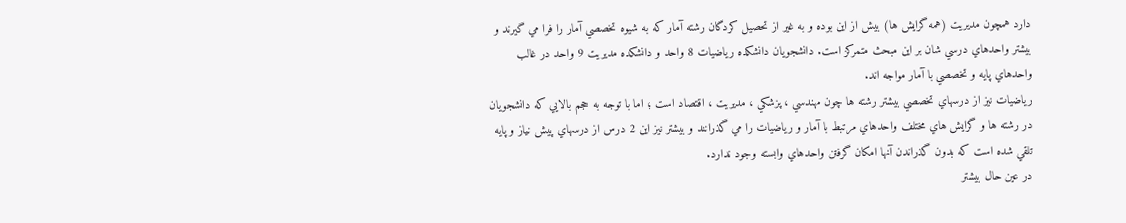دارد همچون مديريت (همه گرايش ها) بيش از اين بوده و به غير از تحصيل کردگان رشته آمار که به شيوه تخصصي آمار را فرا مي گيرند و بيشتر واحدهاي درسي شان بر اين مبحث متمرکز است. دانشجويان دانشکده رياضيات 8 واحد و دانشکده مديريت 9 واحد در غالب واحدهاي پايه و تخصصي با آمار مواجه اند.
رياضيات نيز از درسهاي تخصصي بيشتر رشته ها چون مهندسي ، پزشکي ، مديريت ، اقتصاد است ؛ اما با توجه به حجم بالايي که دانشجويان در رشته ها و گرايش هاي مختلف واحدهاي مرتبط با آمار و رياضيات را مي گذرانند و بيشتر نيز اين 2 درس از درسهاي پيش نياز و پايه تلقي شده است که بدون گذراندن آنها امکان گرفتن واحدهاي وابسته وجود ندارد.
در عين حال بيشتر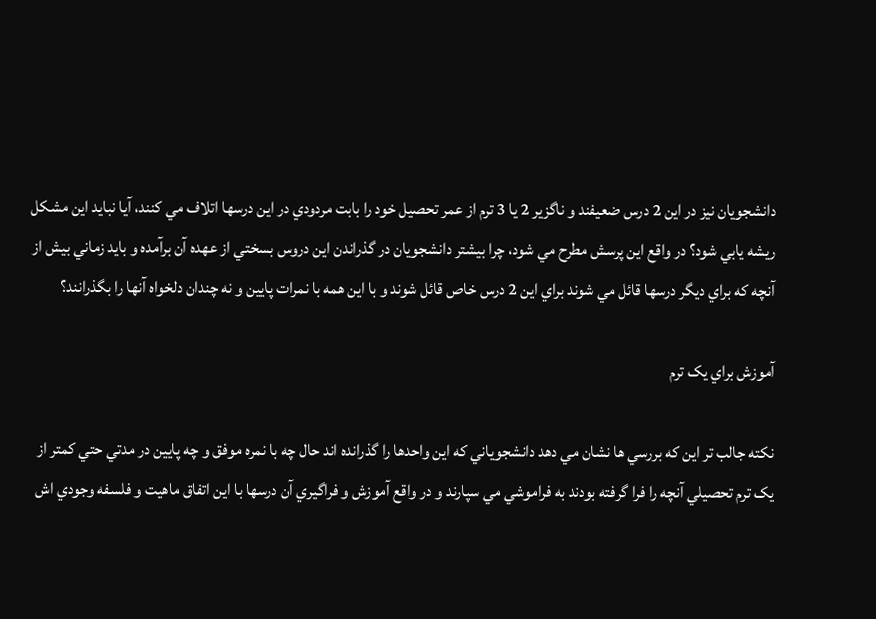دانشجويان نيز در اين 2 درس ضعيفند و ناگزير 2 يا 3 ترم از عمر تحصيل خود را بابت مردودي در اين درسها اتلاف مي کنند، آيا نبايد اين مشکل ريشه يابي شود؟ در واقع اين پرسش مطرح مي شود، چرا بيشتر دانشجويان در گذراندن اين دروس بسختي از عهده آن برآمده و بايد زماني بيش از آنچه که براي ديگر درسها قائل مي شوند براي اين 2 درس خاص قائل شوند و با اين همه با نمرات پايين و نه چندان دلخواه آنها را بگذرانند؟

آموزش براي يک ترم

نکته جالب تر اين که بررسي ها نشان مي دهد دانشجوياني که اين واحدها را گذرانده اند حال چه با نمره موفق و چه پايين در مدتي حتي کمتر از يک ترم تحصيلي آنچه را فرا گرفته بودند به فراموشي مي سپارند و در واقع آموزش و فراگيري آن درسها با اين اتفاق ماهيت و فلسفه وجودي اش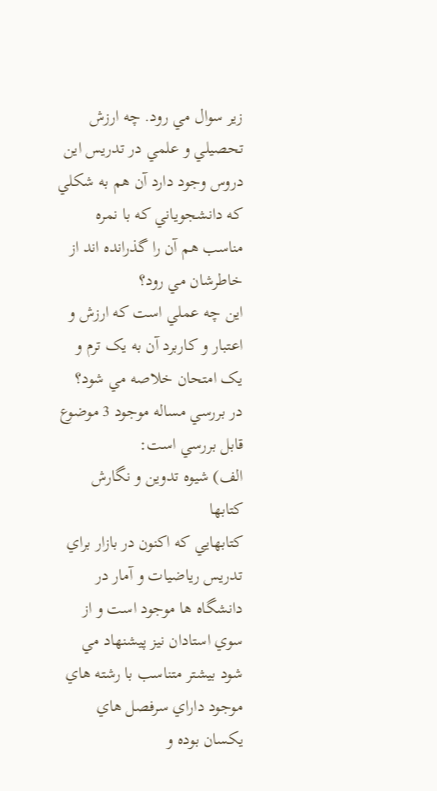زير سوال مي رود. چه ارزش تحصيلي و علمي در تدريس اين دروس وجود دارد آن هم به شکلي که دانشجوياني که با نمره مناسب هم آن را گذرانده اند از خاطرشان مي رود؟
اين چه عملي است که ارزش و اعتبار و کاربرد آن به يک ترم و يک امتحان خلاصه مي شود؟
در بررسي مساله موجود 3 موضوع قابل بررسي است:
الف) شيوه تدوين و نگارش کتابها
کتابهايي که اکنون در بازار براي تدريس رياضيات و آمار در دانشگاه ها موجود است و از سوي استادان نيز پيشنهاد مي شود بيشتر متناسب با رشته هاي موجود داراي سرفصل هاي يکسان بوده و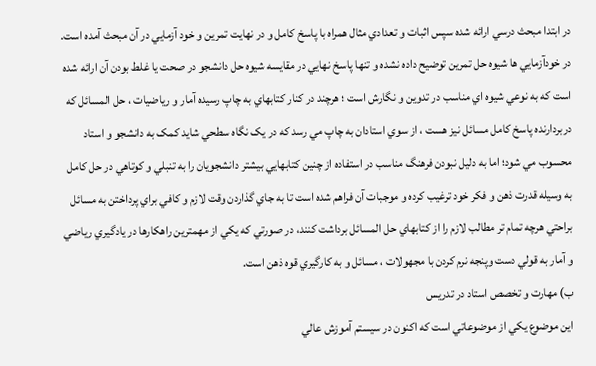در ابتدا مبحث درسي ارائه شده سپس اثبات و تعدادي مثال همراه با پاسخ کامل و در نهايت تمرين و خود آزمايي در آن مبحث آمده است. در خودآزمايي ها شيوه حل تمرين توضيح داده نشده و تنها پاسخ نهايي در مقايسه شيوه حل دانشجو در صحت يا غلط بودن آن ارائه شده است که به نوعي شيوه اي مناسب در تدوين و نگارش است ؛ هرچند در کنار کتابهاي به چاپ رسيده آمار و رياضيات ، حل المسائل که دربردارنده پاسخ کامل مسائل نيز هست ، از سوي استادان به چاپ مي رسد که در يک نگاه سطحي شايد کمک به دانشجو و استاد محسوب مي شود؛ اما به دليل نبودن فرهنگ مناسب در استفاده از چنين کتابهايي بيشتر دانشجويان را به تنبلي و کوتاهي در حل کامل به وسيله قدرت ذهن و فکر خود ترغيب کرده و موجبات آن فراهم شده است تا به جاي گذاردن وقت لازم و کافي براي پرداختن به مسائل براحتي هرچه تمام تر مطالب لازم را از کتابهاي حل المسائل برداشت کنند، در صورتي که يکي از مهمترين راهکارها در يادگيري رياضي و آمار به قولي دست وپنجه نرم کردن با مجهولات ، مسائل و به کارگيري قوه ذهن است.
ب) مهارت و تخصص استاد در تدريس
اين موضوع يکي از موضوعاتي است که اکنون در سيستم آموزش عالي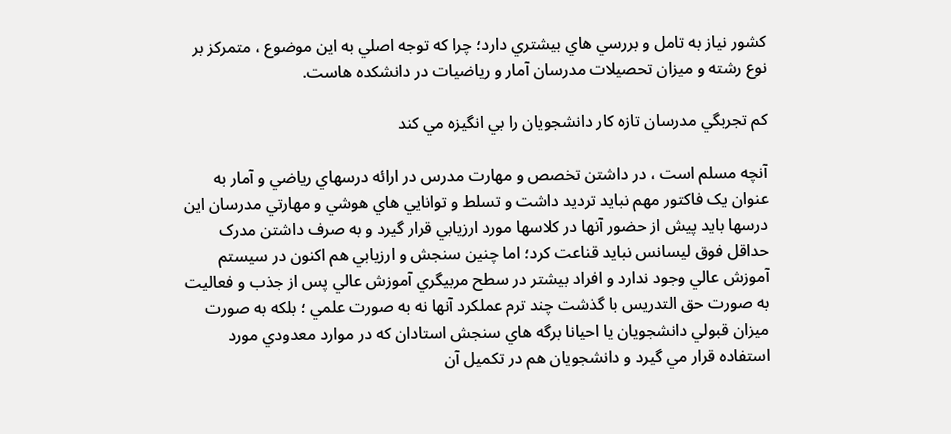کشور نياز به تامل و بررسي هاي بيشتري دارد؛ چرا که توجه اصلي به اين موضوع ، متمرکز بر نوع رشته و ميزان تحصيلات مدرسان آمار و رياضيات در دانشکده هاست.

کم تجربگي مدرسان تازه کار دانشجويان را بي انگيزه مي کند

آنچه مسلم است ، در داشتن تخصص و مهارت مدرس در ارائه درسهاي رياضي و آمار به عنوان يک فاکتور مهم نبايد ترديد داشت و تسلط و توانايي هاي هوشي و مهارتي مدرسان اين درسها بايد پيش از حضور آنها در کلاسها مورد ارزيابي قرار گيرد و به صرف داشتن مدرک حداقل فوق ليسانس نبايد قناعت کرد؛ اما چنين سنجش و ارزيابي هم اکنون در سيستم آموزش عالي وجود ندارد و افراد بيشتر در سطح مربيگري آموزش عالي پس از جذب و فعاليت به صورت حق التدريس با گذشت چند ترم عملکرد آنها نه به صورت علمي ؛ بلکه به صورت ميزان قبولي دانشجويان يا احيانا برگه هاي سنجش استادان که در موارد معدودي مورد استفاده قرار مي گيرد و دانشجويان هم در تکميل آن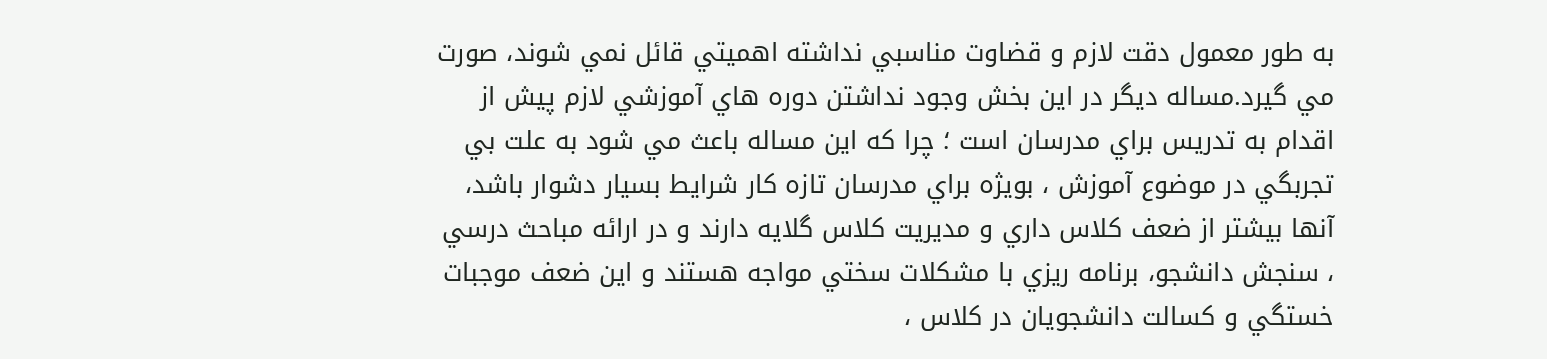به طور معمول دقت لازم و قضاوت مناسبي نداشته اهميتي قائل نمي شوند، صورت مي گيرد.مساله ديگر در اين بخش وجود نداشتن دوره هاي آموزشي لازم پيش از اقدام به تدريس براي مدرسان است ؛ چرا که اين مساله باعث مي شود به علت بي تجربگي در موضوع آموزش ، بويژه براي مدرسان تازه کار شرايط بسيار دشوار باشد، آنها بيشتر از ضعف کلاس داري و مديريت کلاس گلايه دارند و در ارائه مباحث درسي ، سنجش دانشجو، برنامه ريزي با مشکلات سختي مواجه هستند و اين ضعف موجبات خستگي و کسالت دانشجويان در کلاس ،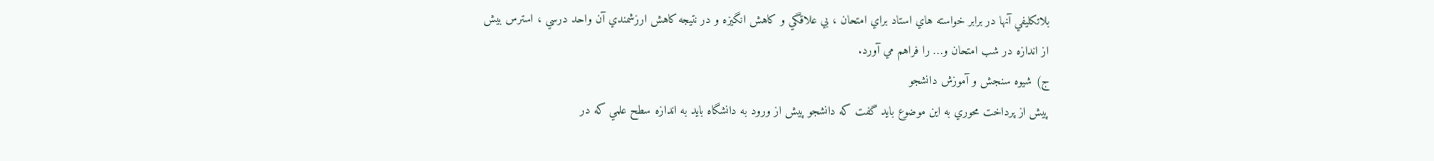بلاتکليفي آنها در برابر خواسته هاي استاد براي امتحان ، بي علاقگي و کاهش انگيزه و در نتيجه کاهش ارزشمندي آن واحد درسي ، استرس بيش از اندازه در شب امتحان و… را فراهم مي آورد.
ج) شيوه سنجش و آموزش دانشجو
پيش از پرداخت محوري به اين موضوع بايد گفت که دانشجو پيش از ورود به دانشگاه بايد به اندازه سطح علمي که در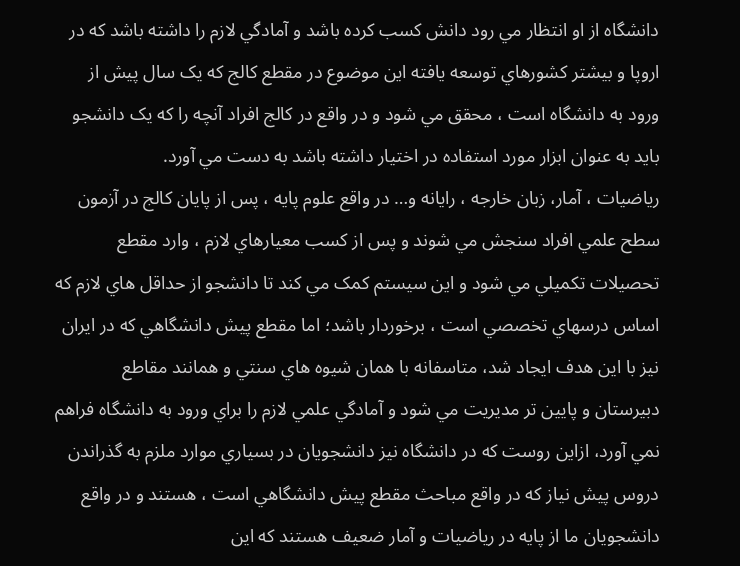دانشگاه از او انتظار مي رود دانش کسب کرده باشد و آمادگي لازم را داشته باشد که در اروپا و بيشتر کشورهاي توسعه يافته اين موضوع در مقطع کالج که يک سال پيش از ورود به دانشگاه است ، محقق مي شود و در واقع در کالج افراد آنچه را که يک دانشجو بايد به عنوان ابزار مورد استفاده در اختيار داشته باشد به دست مي آورد.
رياضيات ، آمار، زبان خارجه ، رايانه و… در واقع علوم پايه ، پس از پايان کالج در آزمون سطح علمي افراد سنجش مي شوند و پس از کسب معيارهاي لازم ، وارد مقطع تحصيلات تکميلي مي شود و اين سيستم کمک مي کند تا دانشجو از حداقل هاي لازم که اساس درسهاي تخصصي است ، برخوردار باشد؛ اما مقطع پيش دانشگاهي که در ايران نيز با اين هدف ايجاد شد، متاسفانه با همان شيوه هاي سنتي و همانند مقاطع دبيرستان و پايين تر مديريت مي شود و آمادگي علمي لازم را براي ورود به دانشگاه فراهم نمي آورد، ازاين روست که در دانشگاه نيز دانشجويان در بسياري موارد ملزم به گذراندن دروس پيش نياز که در واقع مباحث مقطع پيش دانشگاهي است ، هستند و در واقع دانشجويان ما از پايه در رياضيات و آمار ضعيف هستند که اين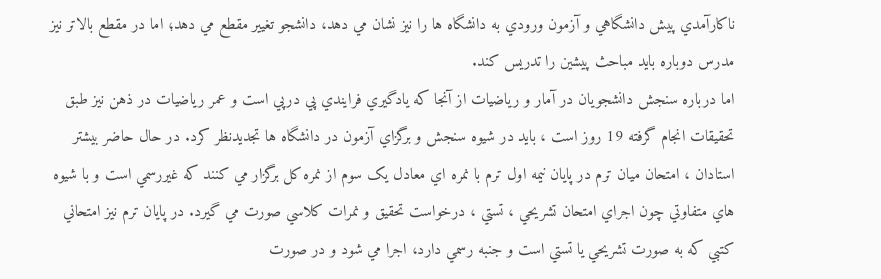ناکارآمدي پيش دانشگاهي و آزمون ورودي به دانشگاه ها را نيز نشان مي دهد، دانشجو تغيير مقطع مي دهد؛ اما در مقطع بالاتر نيز مدرس دوباره بايد مباحث پيشين را تدريس کند.
اما درباره سنجش دانشجويان در آمار و رياضيات از آنجا که يادگيري فرايندي پي درپي است و عمر رياضيات در ذهن نيز طبق تحقيقات انجام گرفته 19 روز است ، بايد در شيوه سنجش و برگزاي آزمون در دانشگاه ها تجديدنظر کرد. در حال حاضر بيشتر استادان ، امتحان ميان ترم در پايان نيمه اول ترم با نمره اي معادل يک سوم از نمره کل برگزار مي کنند که غيررسمي است و با شيوه هاي متفاوتي چون اجراي امتحان تشريحي ، تستي ، درخواست تحقيق و نمرات کلاسي صورت مي گيرد. در پايان ترم نيز امتحاني کتبي که به صورت تشريحي يا تستي است و جنبه رسمي دارد، اجرا مي شود و در صورت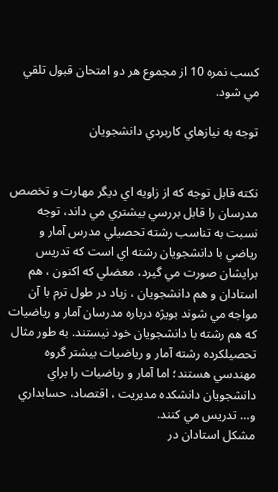کسب نمره 10 از مجموع هر دو امتحان قبول تلقي مي شود.

توجه به نيازهاي کاربردي دانشجويان


نکته قابل توجه که از زاويه اي ديگر مهارت و تخصص مدرسان را قابل بررسي بيشتري مي داند، توجه نسبت به تناسب رشته تحصيلي مدرس آمار و رياضي با دانشجويان رشته اي است که تدريس برايشان صورت مي گيرد، معضلي که اکنون ، هم استادان و هم دانشجويان ، زياد در طول ترم با آن مواجه مي شوند بويژه درباره مدرسان آمار و رياضيات که هم رشته با دانشجويان خود نيستند. به طور مثال تحصيلکرده رشته آمار و رياضيات بيشتر گروه مهندسي هستند؛ اما آمار و رياضيات را براي دانشجويان دانشکده مديريت ، اقتصاد، حسابداري و… تدريس مي کنند.
مشکل استادان در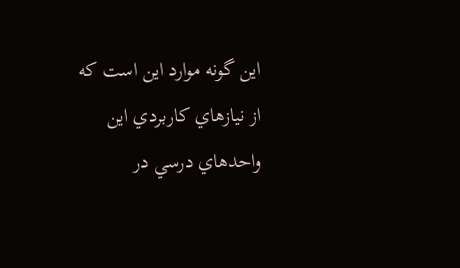اين گونه موارد اين است که از نيازهاي کاربردي اين واحدهاي درسي در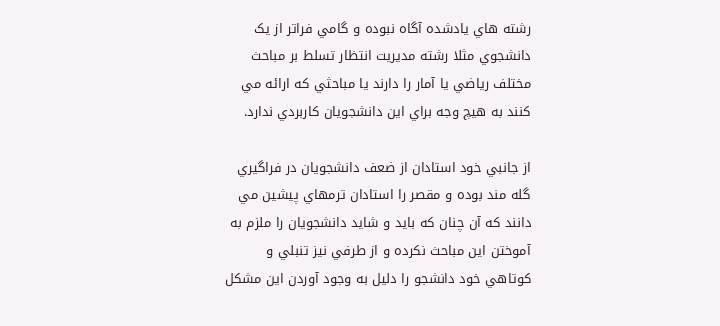رشته هاي يادشده آگاه نبوده و گامي فراتر از يک دانشجوي مثلا رشته مديريت انتظار تسلط بر مباحث مختلف رياضي يا آمار را دارند يا مباحثي که ارائه مي کنند به هيچ وجه براي اين دانشجويان کاربردي ندارد.

از جانبي خود استادان از ضعف دانشجويان در فراگيري گله مند بوده و مقصر را استادان ترمهاي پيشين مي دانند که آن چنان که بايد و شايد دانشجويان را ملزم به آموختن اين مباحث نکرده و از طرفي نيز تنبلي و کوتاهي خود دانشجو را دليل به وجود آوردن اين مشکل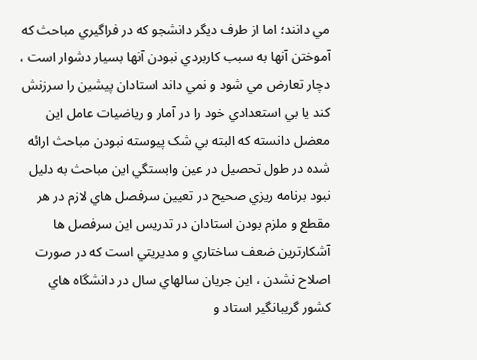مي دانند؛ اما از طرف ديگر دانشجو که در فراگيري مباحث که آموختن آنها به سبب کاربردي نبودن آنها بسيار دشوار است ، دچار تعارض مي شود و نمي داند استادان پيشين را سرزنش کند يا بي استعدادي خود را در آمار و رياضيات عامل اين معضل دانسته که البته بي شک پيوسته نبودن مباحث ارائه شده در طول تحصيل در عين وابستگي اين مباحث به دليل نبود برنامه ريزي صحيح در تعيين سرفصل هاي لازم در هر مقطع و ملزم بودن استادان در تدريس اين سرفصل ها آشکارترين ضعف ساختاري و مديريتي است که در صورت اصلاح نشدن ، اين جريان سالهاي سال در دانشگاه هاي کشور گريبانگير استاد و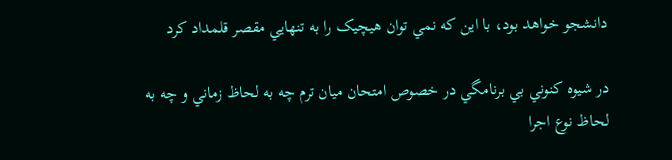دانشجو خواهد بود، با اين که نمي توان هيچيک را به تنهايي مقصر قلمداد کرد

در شيوه کنوني بي برنامگي در خصوص امتحان ميان ترم چه به لحاظ زماني و چه به لحاظ نوع اجرا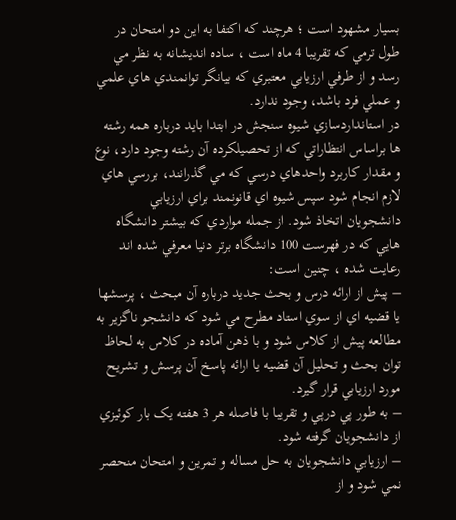بسيار مشهود است ؛ هرچند که اکتفا به اين دو امتحان در طول ترمي که تقريبا 4 ماه است ، ساده انديشانه به نظر مي رسد و از طرفي ارزيابي معتبري که بيانگر توانمندي هاي علمي و عملي فرد باشد، وجود ندارد.
در استانداردسازي شيوه سنجش در ابتدا بايد درباره همه رشته ها براساس انتظاراتي که از تحصيلکرده آن رشته وجود دارد، نوع و مقدار کاربرد واحدهاي درسي که مي گذرانند، بررسي هاي لازم انجام شود سپس شيوه اي قانونمند براي ارزيابي دانشجويان اتخاذ شود. از جمله مواردي که بيشتر دانشگاه هايي که در فهرست 100 دانشگاه برتر دنيا معرفي شده اند رعايت شده ، چنين است:
– پيش از ارائه درس و بحث جديد درباره آن مبحث ، پرسشها يا قضيه اي از سوي استاد مطرح مي شود که دانشجو ناگزير به مطالعه پيش از کلاس شود و با ذهن آماده در کلاس به لحاظ توان بحث و تحليل آن قضيه يا ارائه پاسخ آن پرسش و تشريح مورد ارزيابي قرار گيرد.
– به طور پي درپي و تقريبا با فاصله هر 3 هفته يک بار کوئيزي از دانشجويان گرفته شود.
– ارزيابي دانشجويان به حل مساله و تمرين و امتحان منحصر نمي شود و از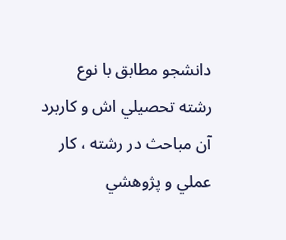دانشجو مطابق با نوع رشته تحصيلي اش و کاربرد آن مباحث در رشته ، کار عملي و پژوهشي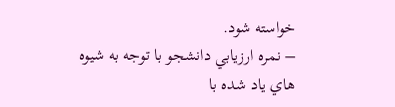خواسته شود.
– نمره ارزيابي دانشجو با توجه به شيوه هاي ياد شده با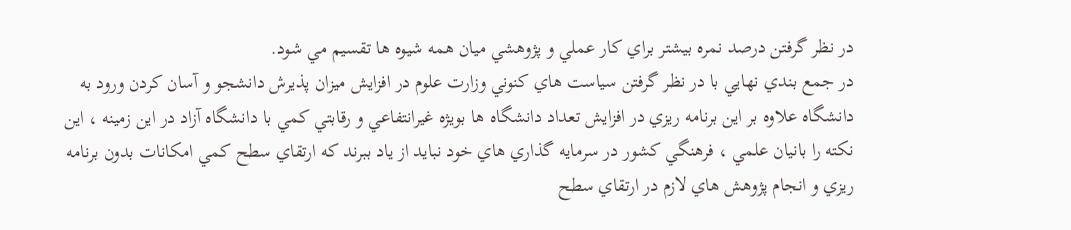در نظر گرفتن درصد نمره بيشتر براي کار عملي و پژوهشي ميان همه شيوه ها تقسيم مي شود.
در جمع بندي نهايي با در نظر گرفتن سياست هاي کنوني وزارت علوم در افزايش ميزان پذيرش دانشجو و آسان کردن ورود به دانشگاه علاوه بر اين برنامه ريزي در افزايش تعداد دانشگاه ها بويژه غيرانتفاعي و رقابتي کمي با دانشگاه آزاد در اين زمينه ، اين نکته را بانيان علمي ، فرهنگي کشور در سرمايه گذاري هاي خود نبايد از ياد ببرند که ارتقاي سطح کمي امکانات بدون برنامه ريزي و انجام پژوهش هاي لازم در ارتقاي سطح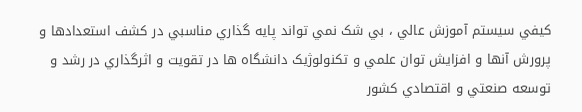کيفي سيستم آموزش عالي ، بي شک نمي تواند پايه گذاري مناسبي در کشف استعدادها و پرورش آنها و افزايش توان علمي و تکنولوژيک دانشگاه ها در تقويت و اثرگذاري در رشد و توسعه صنعتي و اقتصادي کشور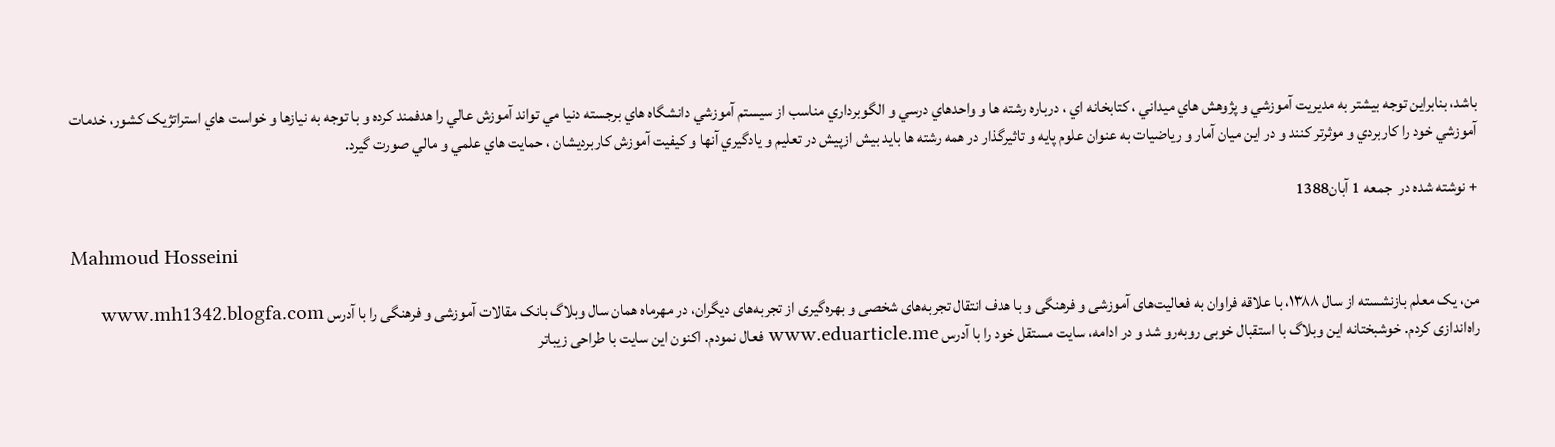باشد، بنابراين توجه بيشتر به مديريت آموزشي و پژوهش هاي ميداني ، کتابخانه اي ، درباره رشته ها و واحدهاي درسي و الگوبرداري مناسب از سيستم آموزشي دانشگاه هاي برجسته دنيا مي تواند آموزش عالي را هدفمند کرده و با توجه به نيازها و خواست هاي استراتژيک کشور، خدمات آموزشي خود را کاربردي و موثرتر کنند و در اين ميان آمار و رياضيات به عنوان علوم پايه و تاثيرگذار در همه رشته ها بايد بيش ازپيش در تعليم و يادگيري آنها و کيفيت آموزش کاربرديشان ، حمايت هاي علمي و مالي صورت گيرد.

+ نوشته شده در  جمعه 1 آبان1388

Mahmoud Hosseini

من، یک معلم بازنشسته از سال ۱۳۸۸، با علاقه فراوان به فعالیت‌های آموزشی و فرهنگی و با هدف انتقال تجربه‌های شخصی و بهره‌گیری از تجربه‌های دیگران، در مهرماه همان سال وبلاگ بانک مقالات آموزشی و فرهنگی را با آدرس www.mh1342.blogfa.com راه‌اندازی کردم. خوشبختانه این وبلاگ با استقبال خوبی روبه‌رو شد و در ادامه، سایت مستقل خود را با آدرس www.eduarticle.me فعال نمودم. اکنون این سایت با طراحی زیباتر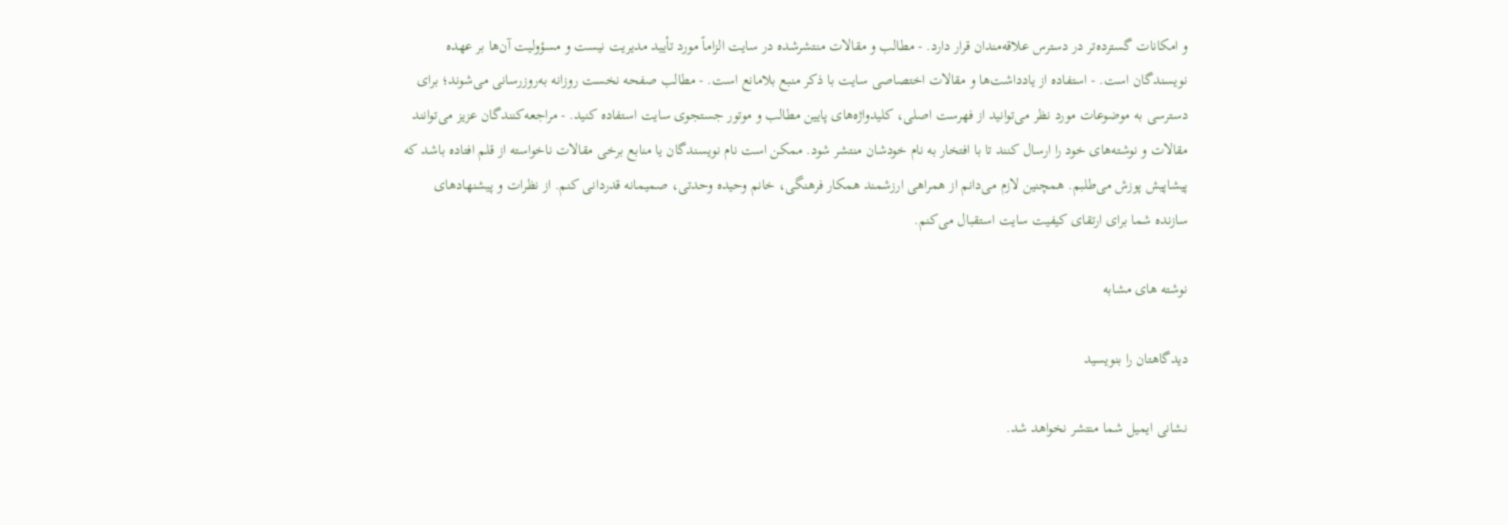و امکانات گسترده‌تر در دسترس علاقه‌مندان قرار دارد. - مطالب و مقالات منتشرشده در سایت الزاماً مورد تأیید مدیریت نیست و مسؤولیت آن‌ها بر عهده نویسندگان است. - استفاده از یادداشت‌ها و مقالات اختصاصی سایت با ذکر منبع بلامانع است. - مطالب صفحه نخست روزانه به‌روزرسانی می‌شوند؛ برای دسترسی به موضوعات مورد نظر می‌توانید از فهرست اصلی، کلیدواژه‌های پایین مطالب و موتور جستجوی سایت استفاده کنید. - مراجعه‌کنندگان عزیز می‌توانند مقالات و نوشته‌های خود را ارسال کنند تا با افتخار به نام خودشان منتشر شود. ممکن است نام نویسندگان یا منابع برخی مقالات ناخواسته از قلم افتاده باشد که پیشاپیش پوزش می‌طلبم. همچنین لازم می‌دانم از همراهی ارزشمند همکار فرهنگی، خانم وحیده وحدتی، صمیمانه قدردانی کنم. از نظرات و پیشنهادهای سازنده شما برای ارتقای کیفیت سایت استقبال می‌کنم.

نوشته های مشابه

دیدگاهتان را بنویسید

نشانی ایمیل شما منتشر نخواهد شد.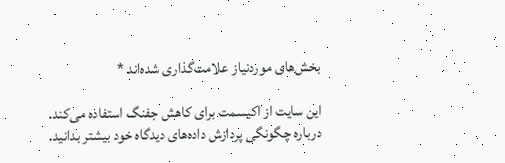بخش‌های موردنیاز علامت‌گذاری شده‌اند *

این سایت از اکیسمت برای کاهش جفنگ استفاده می‌کند. درباره چگونگی پردازش داده‌های دیدگاه خود بیشتر بدانید.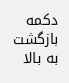دکمه بازگشت به بالا